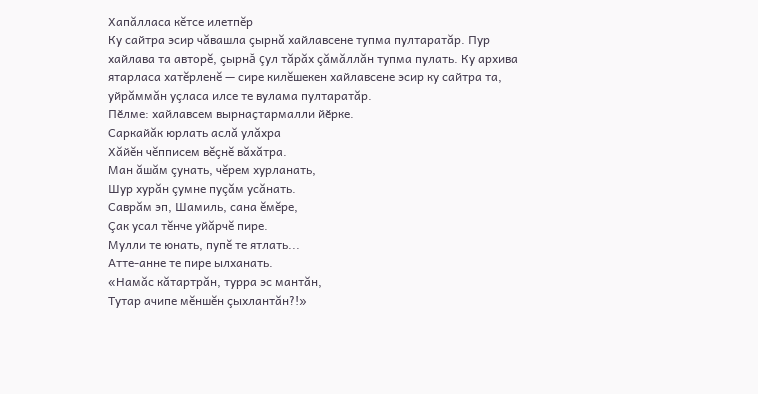Хапăлласа кĕтсе илетпĕр
Ку сайтра эсир чăвашла çырнă хайлавсене тупма пултаратăр. Пур
хайлава та авторĕ, çырнă çул тăрăх çăмăллăн тупма пулать. Ку архива
ятарласа хатĕрленĕ — сире килĕшекен хайлавсене эсир ку сайтра та,
уйрăммăн уçласа илсе те вулама пултаратăр.
Пӗлме: хайлавсем вырнаҫтармалли йӗрке.
Саркайăк юрлать аслă улăхра
Хăйĕн чĕпписем вĕçнĕ вăхăтра.
Ман ăшăм çунать, чĕрем хурланать,
Шур хурăн çумне пуçăм усăнать.
Саврăм эп, Шамиль, сана ĕмĕре,
Çак усал тĕнче уйăрчĕ пире.
Мулли те юнать, пупĕ те ятлать...
Атте-анне те пире ылханать.
«Намăс кăтартрăн, турра эс мантăн,
Тутар ачипе мĕншĕн çыхлантăн?!»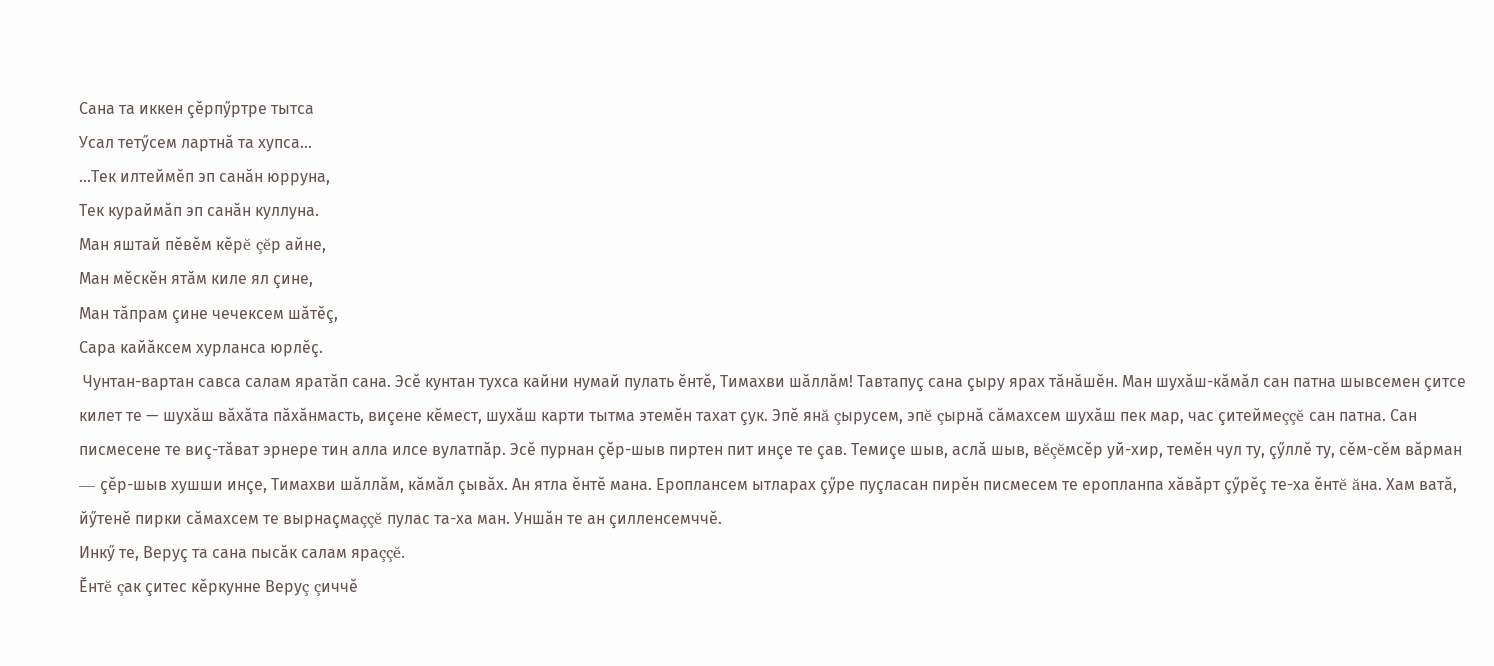Сана та иккен çĕрпӳртре тытса
Усал тетӳсем лартнă та хупса...
...Тек илтеймĕп эп санăн юрруна,
Тек кураймăп эп санăн куллуна.
Ман яштай пĕвĕм кĕрĕ çĕр айне,
Ман мĕскĕн ятăм киле ял çине,
Ман тăпрам çине чечексем шăтĕç,
Сара кайăксем хурланса юрлĕç.
 Чунтан-вартан савса салам яратăп сана. Эсĕ кунтан тухса кайни нумай пулать ĕнтĕ, Тимахви шăллăм! Тавтапуç сана çыру ярах тăнăшĕн. Ман шухăш-кăмăл сан патна шывсемен çитсе килет те — шухăш вăхăта пăхăнмасть, виçене кĕмест, шухăш карти тытма этемĕн тахат çук. Эпĕ янă çырусем, эпĕ çырнă сăмахсем шухăш пек мар, час çитеймеççĕ сан патна. Сан писмесене те виç-тăват эрнере тин алла илсе вулатпăр. Эсĕ пурнан çĕр-шыв пиртен пит инçе те çав. Темиçе шыв, аслă шыв, вĕçĕмсĕр уй-хир, темĕн чул ту, çӳллĕ ту, сĕм-сĕм вăрман — çĕр-шыв хушши инçе, Тимахви шăллăм, кăмăл çывăх. Ан ятла ĕнтĕ мана. Ероплансем ытларах çӳре пуçласан пирĕн писмесем те еропланпа хăвăрт çӳрĕç те-ха ĕнтĕ ăна. Хам ватă, йӳтенĕ пирки сăмахсем те вырнаçмаççĕ пулас та-ха ман. Уншăн те ан çилленсемччĕ.
Инкӳ те, Веруç та сана пысăк салам яраççĕ.
Ĕнтĕ çак çитес кĕркунне Веруç çиччĕ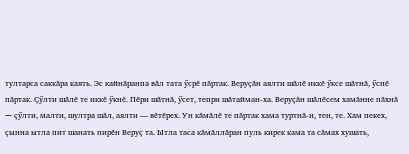тултарса саккăра каять. Эс кайнăранпа вăл тата ӳсрĕ пăртак. Веруçăн аялти шăлĕ иккĕ ӳксе шăтнă, ӳснĕ пăртак. Çӳлти шăлĕ те иккĕ ӳкнĕ. Пĕри шăтнă, ӳсет, тепри шăтайман-ха. Веруçăн шăлĕсем хамăнне пăхнă — çӳлти, малти, шултра шăл, аялти — вĕтĕрех. Ун кăмăлĕ те пăртак хама туртнă-и, тен, те. Хам пекех, çынна ытла пит шанать пирĕн Веруç та. Ытла таса кăмăллăран пуль кирек кама та сăмах хушать,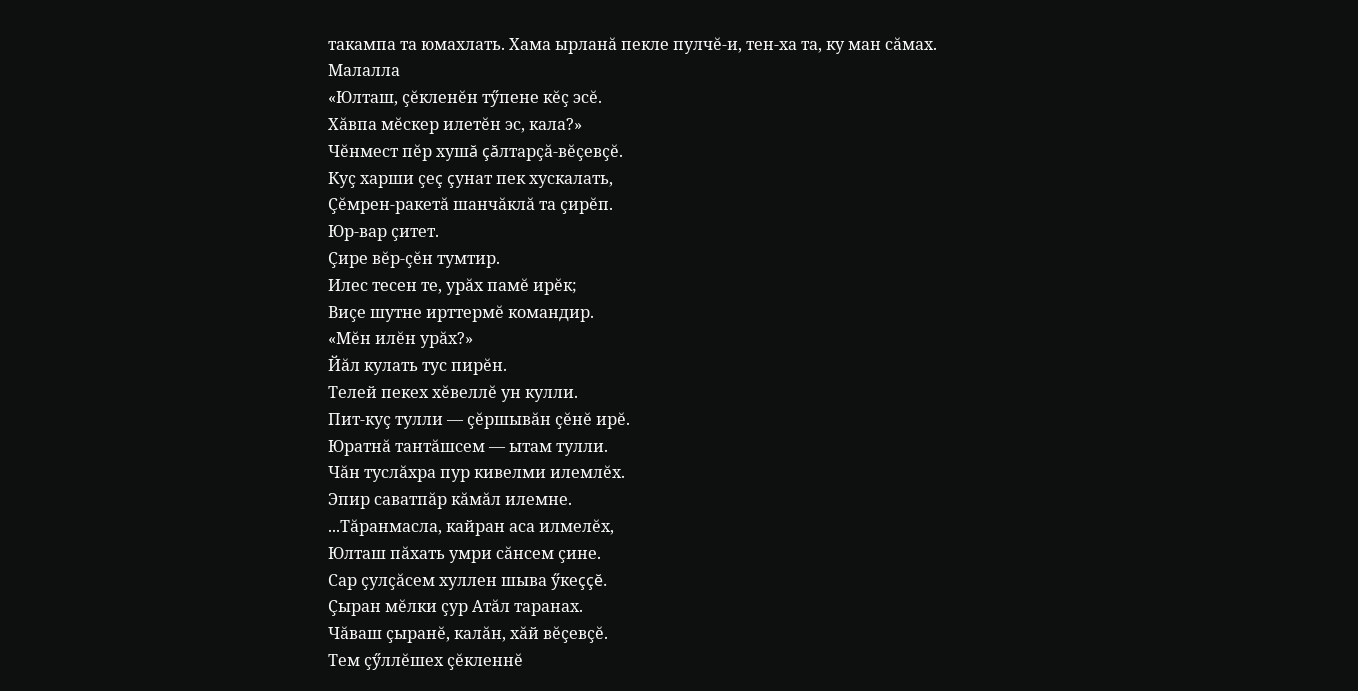такампа та юмахлать. Хама ырланă пекле пулчĕ-и, тен-ха та, ку ман сăмах.
Малалла
«Юлташ, çĕкленĕн тӳпене кĕç эсĕ.
Хăвпа мĕскер илетĕн эс, кала?»
Чĕнмест пĕр хушă çăлтарçă-вĕçевçĕ.
Куç харши çеç çунат пек хускалать,
Çĕмрен-ракетă шанчăклă та çирĕп.
Юр-вар çитет.
Çире вĕр-çĕн тумтир.
Илес тесен те, урăх памĕ ирĕк;
Виçе шутне ирттермĕ командир.
«Мĕн илĕн урăх?»
Йăл кулать тус пирĕн.
Телей пекех хĕвеллĕ ун кулли.
Пит-куç тулли — çĕршывăн çĕнĕ ирĕ.
Юратнă тантăшсем — ытам тулли.
Чăн туслăхра пур кивелми илемлĕх.
Эпир саватпăр кăмăл илемне.
...Тăранмасла, кайран аса илмелĕх,
Юлташ пăхать умри сăнсем çине.
Сар çулçăсем хуллен шыва ӳкеççĕ.
Çыран мĕлки çур Атăл таранах.
Чăваш çыранĕ, калăн, хăй вĕçевçĕ.
Тем çӳллĕшех çĕкленнĕ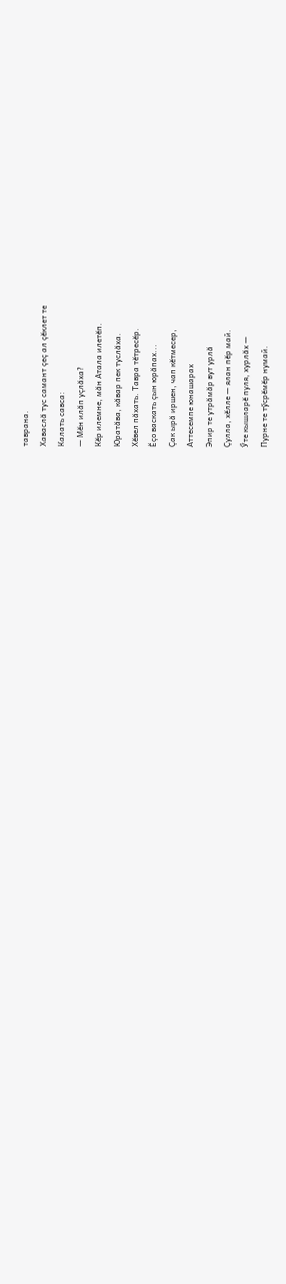таврана.
Хаваслă тус самант çеç ал çĕклет те
Калать савса:
— Мĕн илăп уçлăха?
Кĕр илемне, мăн Атала илетĕп.
Юратăва, кăвар пек туслăха.
Хĕвел пăхать. Тавра тĕтресĕр.
Ĕçо васкать çын юрăпах...
Çак ырă иршен, чап кĕтмесер,
Аттесемпе юнашарах
Эпир те утрăмăр вут урлă
Çулла, хĕлле — ялан пĕр май.
Ӳте кышларĕ пуля, хурлăх —
Пурне те тӳсрĕмĕр нумай.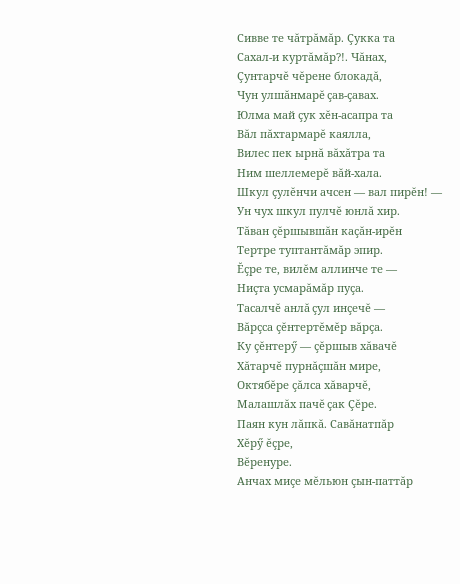Сивве те чăтрăмăр. Çукка та
Сахал-и куртăмăр?!. Чăнах,
Çунтарчĕ чĕрене блокадă,
Чун улшăнмарĕ çав-çавах.
Юлма май çук хĕн-асапра та
Вăл пăхтармарĕ каялла,
Вилес пек ырнă вăхăтра та
Ним шеллемерĕ вăй-хала.
Шкул çулĕнчи ачсен — вал пирĕн! —
Ун чух шкул пулчĕ юнлă хир.
Тăван çĕршывшăн каçăн-ирĕн
Тертре туптантăмăр эпир.
Ĕçре те, вилĕм аллинче те —
Ниçта усмарăмăр пуçа.
Тасалчĕ анлă çул инçечĕ —
Вăрçса çĕнтертĕмĕр вăрçа.
Ку çĕнтерӳ — çĕршыв хăвачĕ
Хăтарчĕ пурнăçшăн мире,
Октябĕре çăлса хăварчĕ,
Малашлăх пачĕ çак Çĕре.
Паян кун лăпкă. Савăнатпăр
Хĕрӳ ĕçре,
Вĕренуре.
Анчах миçе мĕльюн çын-паттăр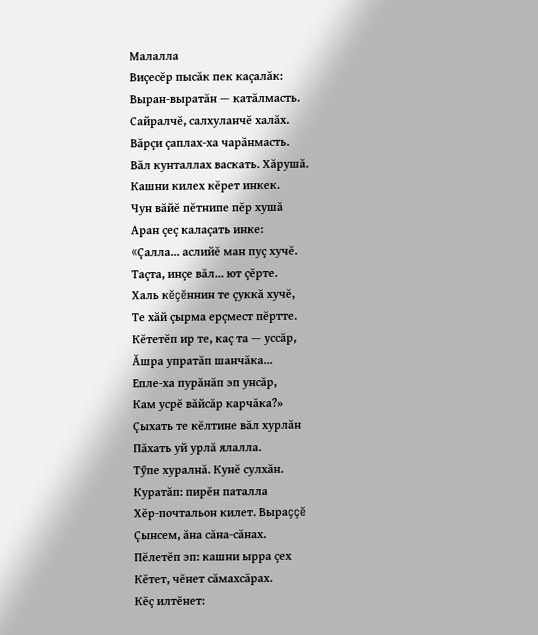Малалла
Виçесĕр пысăк пек каçалăк:
Выран-выратăн — катăлмасть.
Сайралчĕ, салхуланчĕ халăх.
Вăрçи çаплах-ха чарăнмасть.
Вăл кунталлах васкать. Хăрушă.
Кашни килех кĕрет инкек.
Чун вăйĕ пĕтнипе пĕр хушă
Аран çеç калаçать инке:
«Çалла... аслийĕ ман пуç хучĕ.
Таçта, инçе вăл... ют çĕрте.
Халь кĕçĕннин те çуккă хучĕ,
Те хăй çырма ерçмест пĕртте.
Кĕтетĕп ир те, каç та — уссăр,
Ăшра упратăп шанчăка...
Епле-ха пурăнăп эп унсăр,
Кам усрĕ вăйсăр карчăка?»
Çыхать те кĕлтине вăл хурлăн
Пăхать уй урлă ялалла.
Тӳпе хуралнă. Кунĕ сулхăн.
Куратăп: пирĕн паталла
Хĕр-почтальон килет. Выраççĕ
Çынсем, ăна сăна-сăнах.
Пĕлетĕп эп: кашни ырра çех
Кĕтет, чĕнет сăмахсăрах.
Кĕç илтĕнет: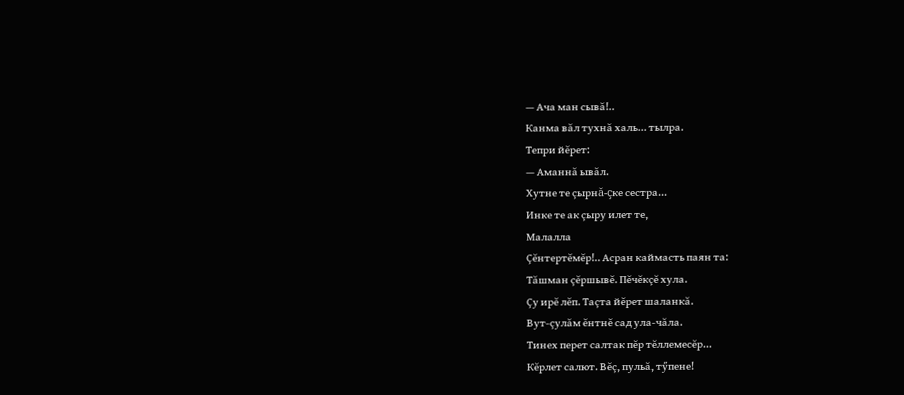— Ача ман сывă!..
Канма вăл тухнă халь... тылра.
Тепри йĕрет:
— Аманнă ывăл.
Хутне те çырнă-çке сестра...
Инке те ак çыру илет те,
Малалла
Çĕнтертĕмĕр!.. Асран каймасть паян та:
Тăшман çĕршывĕ. Пĕчĕкçĕ хула.
Çу ирĕ лĕп. Таçта йĕрет шаланкă.
Вут-çулăм ĕнтнĕ сад ула-чăла.
Тинех перет салтак пĕр тĕллемесĕр...
Кĕрлет салют. Вĕç, пульă, тӳпене!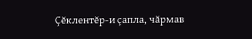Çĕклентĕр-и çапла, чăрмав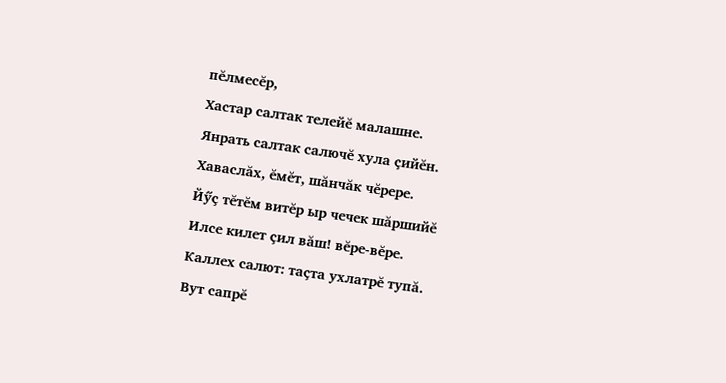пĕлмесĕр,
Хастар салтак телейĕ малашне.
Янрать салтак салючĕ хула çийĕн.
Хаваслăх, ĕмĕт, шăнчăк чĕрере.
Йӳç тĕтĕм витĕр ыр чечек шăршийĕ
Илсе килет çил вăш! вĕре-вĕре.
Каллех салют: таçта ухлатрĕ тупă.
Вут сапрĕ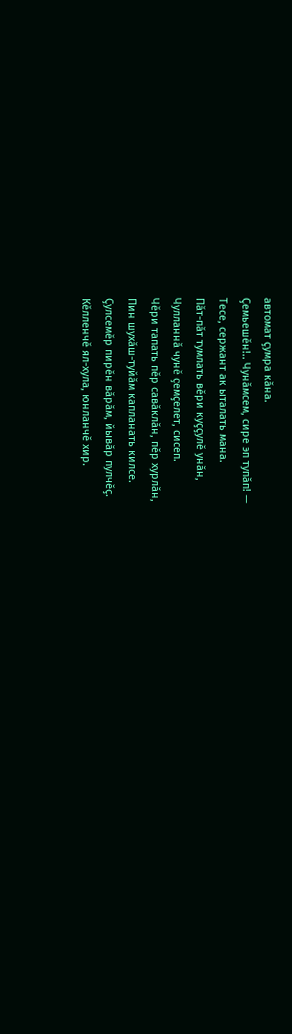автомат çумра кăна.
Çемьешĕн!.. Чунăмсем, сире эп тупăп! —
Тесе, сержант ак ыталать мана.
Пăт-пăт тумлать вĕри куççулĕ унăн,
Чулланнă чунĕ çемçелет, сисеп.
Чĕри тапать пĕр савăклăн, пĕр хурлăн,
Пин шухăш-туйăм капланать килсе.
Çулсемĕр пирĕн вăрăм, йывăр пулчĕç.
Кĕлленчĕ ял-хула, юнланчĕ хир.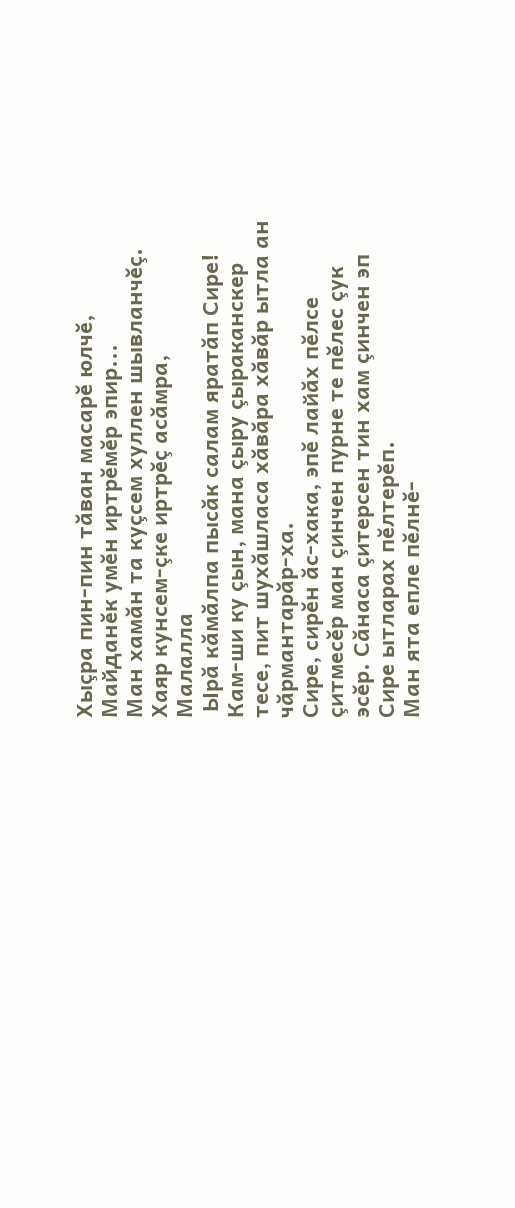Хыçра пин-пин тăван масарĕ юлчĕ,
Майданĕк умĕн иртрĕмĕр эпир...
Ман хамăн та куçсем хуллен шывланчĕç.
Хаяр кунсем-çке иртрĕç асăмра,
Малалла
 Ырă кăмăлпа пысăк салам яратăп Сире!
Кам-ши ку çын, мана çыру çыраканскер тесе, пит шухăшласа хăвăра хăвăр ытла ан чăрмантарăр-ха.
Сире, сирĕн ăс-хака, эпĕ лайăх пĕлсе çитмесĕр ман çинчен пурне те пĕлес çук эсĕр. Сăнаса çитерсен тин хам çинчен эп Сире ытларах пĕлтерĕп.
Ман ята епле пĕлнĕ-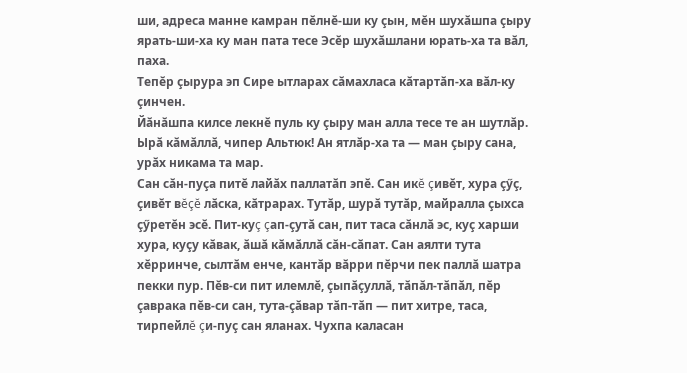ши, адреса манне камран пĕлнĕ-ши ку çын, мĕн шухăшпа çыру ярать-ши-ха ку ман пата тесе Эсĕр шухăшлани юрать-ха та вăл, паха.
Тепĕр çырура эп Сире ытларах сăмахласа кăтартăп-ха вăл-ку çинчен.
Йăнăшпа килсе лекнĕ пуль ку çыру ман алла тесе те ан шутлăр.
Ырă кăмăллă, чипер Альтюк! Ан ятлăр-ха та — ман çыру сана, урăх никама та мар.
Сан сăн-пуçа питĕ лайăх паллатăп эпĕ. Сан икĕ çивĕт, хура çӳç, çивĕт вĕçĕ лăска, кăтрарах. Тутăр, шурă тутăр, майралла çыхса çӳретĕн эсĕ. Пит-куç çап-çутă сан, пит таса сăнлă эс, куç харши хура, куçу кăвак, ăшă кăмăллă сăн-сăпат. Сан аялти тута хĕрринче, сылтăм енче, кантăр вăрри пĕрчи пек паллă шатра пекки пур. Пĕв-си пит илемлĕ, çыпăçуллă, тăпăл-тăпăл, пĕр çаврака пĕв-си сан, тута-çăвар тăп-тăп — пит хитре, таса, тирпейлĕ çи-пуç сан яланах. Чухпа каласан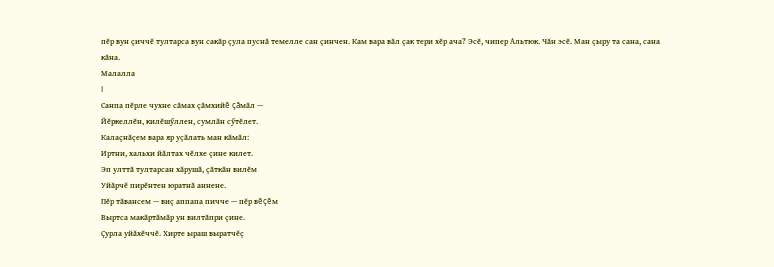пĕр вун çиччĕ тултарса вун сакăр çула пуснă темелле сан çинчен. Кам вара вăл çак тери хĕр ача? Эсĕ, чипер Альтюк. Чăн эсĕ. Ман çыру та сана, сана кăна.
Малалла
I
Санпа пĕрле чухне сăмах çăмхийĕ çăмăл —
Йĕркеллĕн, килĕшӳллен, сумлăн сӳтĕлет.
Калаçнăçем вара яр уçăлать ман кăмăл:
Иртни, хальхи йăлтах чĕлхе çине килет.
Эп улттă тултарсан хăрушă, çăткăн вилĕм
Уйăрчĕ пирĕнтен юратнă аннене.
Пĕр тăвансем — виç аппапа пичче — пĕр вĕçĕм
Выртса макăртăмăр ун вилтăпри çине.
Çурла уйăхĕччĕ. Хирте ыраш выратчĕç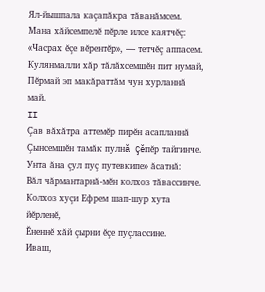Ял-йышпала каçапăкра тăванăмсем.
Мана хăйсемпелĕ пĕрле илсе каятчĕç:
«Часрах ĕçе вĕрентĕр», — тетчĕç аппасем.
Кулянмалли хăр тăлăхсемшĕн пит нумай,
Пĕрмай эп макăраттăм чун хурланнă май.
II
Çав вăхăтра аттемĕр пирĕн асапланнă
Çынсемшĕн тамăк пулнă Çĕпĕр тайгинче.
Унта ăна çул пуç путевкипе» ăсатнă:
Вăл чăрмантарнă-мĕн колхоз тăвассинче.
Колхоз хуçи Ефрем шап-шур хута йĕрленĕ,
Ĕненнĕ хăй çырни ĕçе пуçлассине.
Иваш,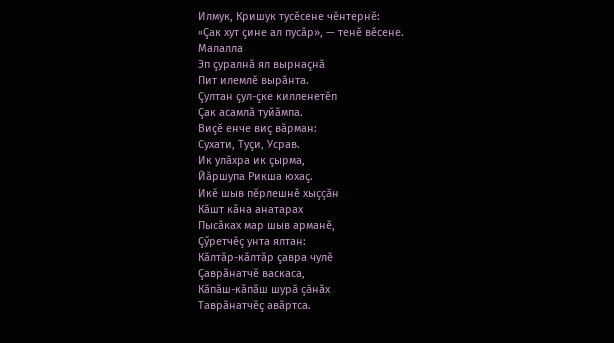Илмук, Кришук тусĕсене чĕнтернĕ:
«Çак хут çине ал пусăр», — тенĕ вĕсене.
Малалла
Эп çуралнă ял вырнаçнă
Пит илемлĕ вырăнта.
Çултан çул-çке килленетĕп
Çак асамлă туйăмпа.
Виçĕ енче виç вăрман:
Сухати, Туçи, Усрав.
Ик улăхра ик çырма,
Йăршупа Рикша юхаç.
Икĕ шыв пĕрлешнĕ хыççăн
Кăшт кăна анатарах
Пысăках мар шыв арманĕ,
Çӳретчĕç унта ялтан:
Кăлтăр-кăлтăр çавра чулĕ
Çаврăнатчĕ васкаса,
Кăпăш-кăпăш шурă çăнăх
Таврăнатчĕç авăртса.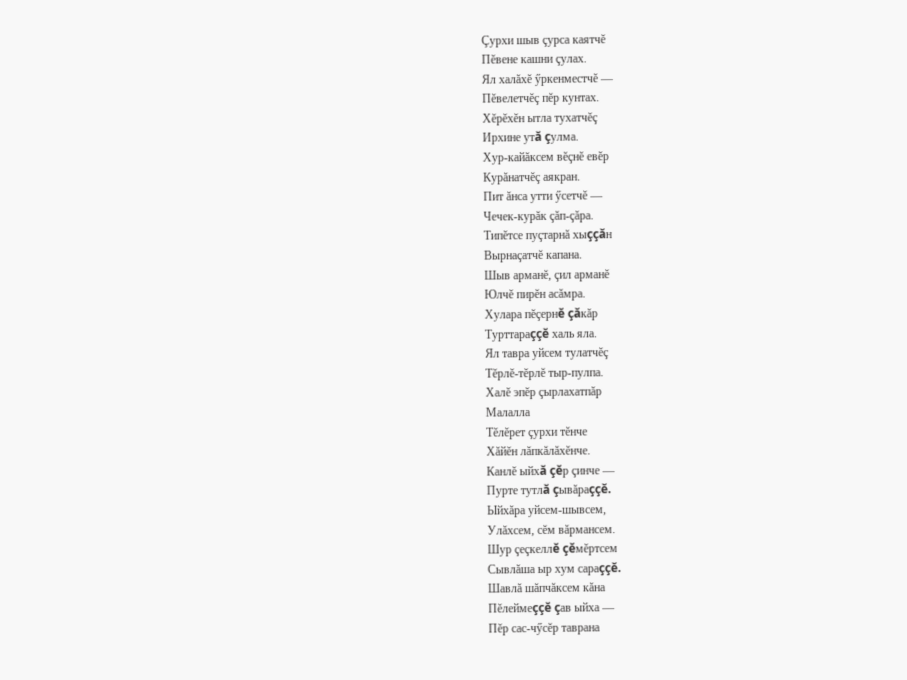Çурхи шыв çурса каятчĕ
Пĕвене кашни çулах.
Ял халăхĕ ӳркенместчĕ —
Пĕвелетчĕç пĕр кунтах.
Хĕрĕхĕн ытла тухатчĕç
Ирхине утă çулма.
Хур-кайăксем вĕçнĕ евĕр
Курăнатчĕç аякран.
Пит ăнса утти ӳсетчĕ —
Чечек-курăк çăп-çăра.
Типĕтсе пуçтарнă хыççăн
Вырнаçатчĕ капана.
Шыв арманĕ, çил арманĕ
Юлчĕ пирĕн асăмра.
Хулара пĕçернĕ çăкăр
Турттараççĕ халь яла.
Ял тавра уйсем тулатчĕç
Тĕрлĕ-тĕрлĕ тыр-пулпа.
Халĕ эпĕр çырлахатпăр
Малалла
Тĕлĕрет çурхи тĕнче
Хăйĕн лăпкăлăхĕнче.
Канлĕ ыйхă çĕр çинче —
Пурте тутлă çывăраççĕ.
Ыйхăра уйсем-шывсем,
Улăхсем, сĕм вăрмансем.
Шур çеçкеллĕ çĕмĕртсем
Сывлăша ыр хум сараççĕ.
Шавлă шăпчăксем кăна
Пĕлеймеççĕ çав ыйха —
Пĕр сас-чӳсĕр таврана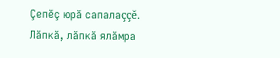Çепĕç юрă сапалаççĕ.
Лăпкă, лăпкă ялăмра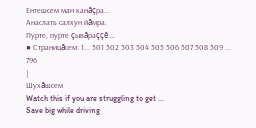Ентешсем ман канăçра...
Анаслать салхун йăмра.
Пурте, пурте çывăраççĕ...
■ Страницăсем: 1... 501 502 503 504 505 506 507 508 509 ... 796
|
Шухăшсем
Watch this if you are struggling to get ...
Save big while driving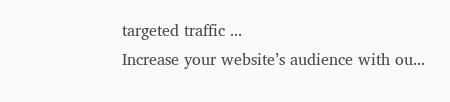targeted traffic ...
Increase your website’s audience with ou...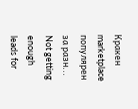Кракен marketplace популярен за разн...
Not getting enough leads for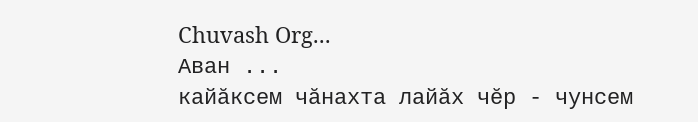Chuvash Org...
Аван ...
кайăксем чăнахта лайăх чĕр - чунсем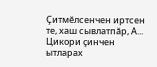Çитмĕлсенчен иртсен те, хаш сывлатпăр, А...
Цикори çинчен ытларах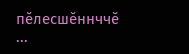пĕлесшĕннччĕ ...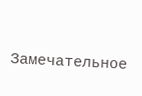Замечательное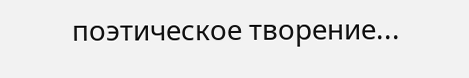поэтическое творение...